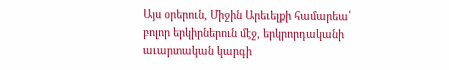Այս օրերուն, Միջին Արեւելքի համարեա՛ բոլոր երկիրներուն մէջ, երկրորդականի աւարտական կարգի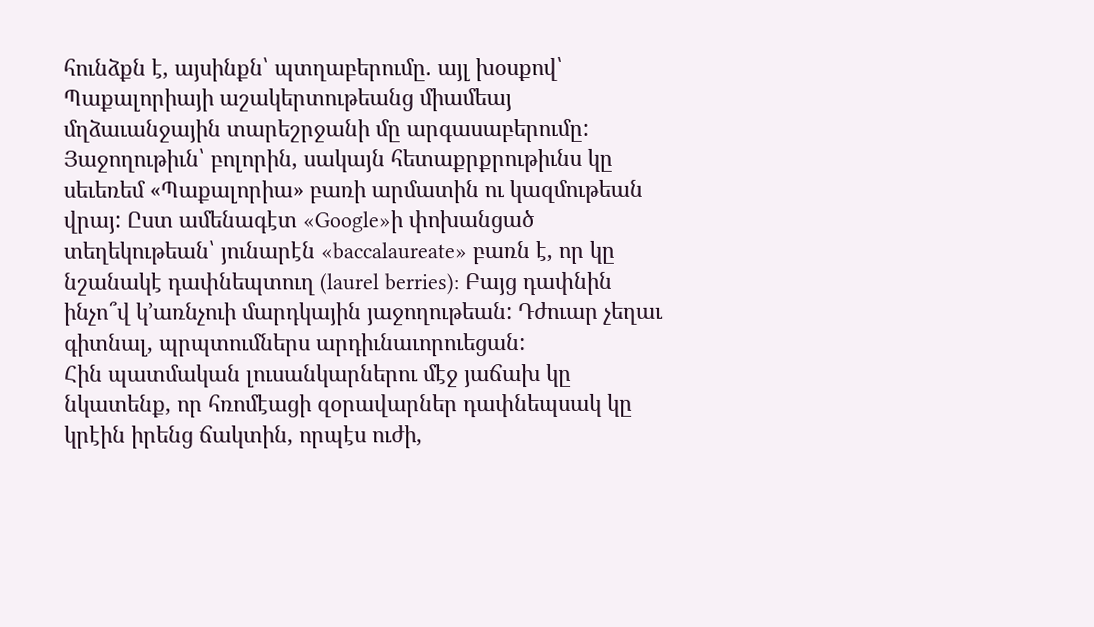հունձքն է, այսինքն՝ պտղաբերումը. այլ խօսքով՝ Պաքալորիայի աշակերտութեանց միամեայ մղձաւանջային տարեշրջանի մը արգասաբերումը: Յաջողութիւն՝ բոլորին, սակայն հետաքրքրութիւնս կը սեւեռեմ «Պաքալորիա» բառի արմատին ու կազմութեան վրայ: Ըստ ամենագէտ «Google»ի փոխանցած տեղեկութեան՝ յունարէն «baccalaureate» բառն է, որ կը նշանակէ դափնեպտուղ (laurel berries): Բայց դափնին ինչո՞վ կ’առնչուի մարդկային յաջողութեան: Դժուար չեղաւ գիտնալ, պրպտումներս արդիւնաւորուեցան:
Հին պատմական լուսանկարներու մէջ յաճախ կը նկատենք, որ հռոմէացի զօրավարներ դափնեպսակ կը կրէին իրենց ճակտին, որպէս ուժի,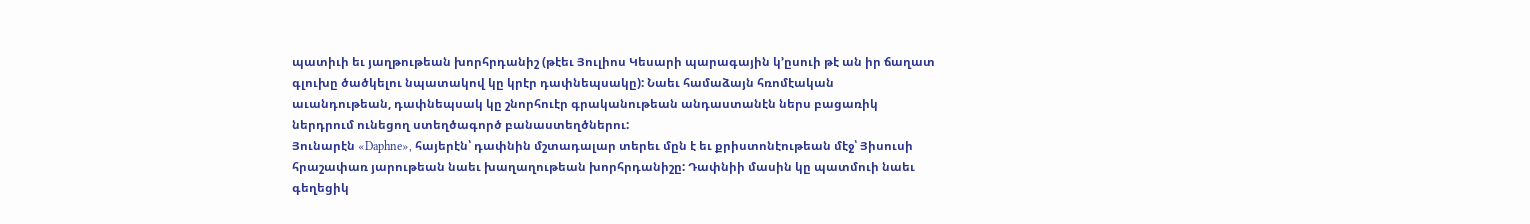պատիւի եւ յաղթութեան խորհրդանիշ (թէեւ Յուլիոս Կեսարի պարագային կ’ըսուի թէ ան իր ճաղատ գլուխը ծածկելու նպատակով կը կրէր դափնեպսակը): Նաեւ համաձայն հռոմէական աւանդութեան, դափնեպսակ կը շնորհուէր գրականութեան անդաստանէն ներս բացառիկ ներդրում ունեցող ստեղծագործ բանաստեղծներու:
Յունարէն «Daphne», հայերէն՝ դափնին մշտադալար տերեւ մըն է եւ քրիստոնէութեան մէջ՝ Յիսուսի հրաշափառ յարութեան նաեւ խաղաղութեան խորհրդանիշը: Դափնիի մասին կը պատմուի նաեւ գեղեցիկ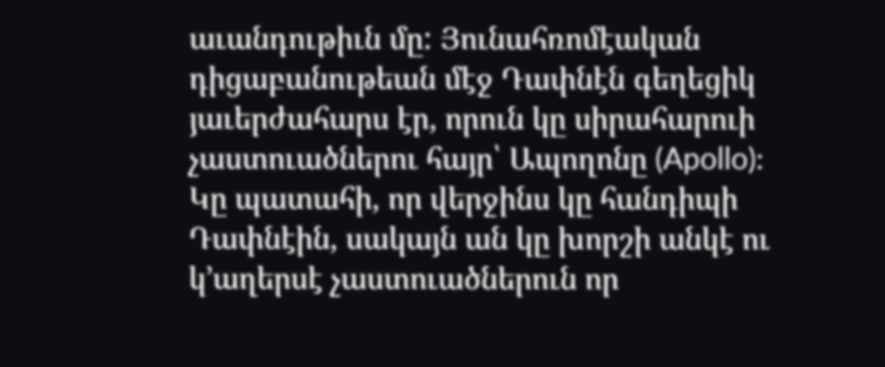աւանդութիւն մը: Յունահռոմէական դիցաբանութեան մէջ Դափնէն գեղեցիկ յաւերժահարս էր, որուն կը սիրահարուի չաստուածներու հայր՝ Ապողոնը (Apollo): Կը պատահի, որ վերջինս կը հանդիպի Դափնէին, սակայն ան կը խորշի անկէ ու կ’աղերսէ չաստուածներուն որ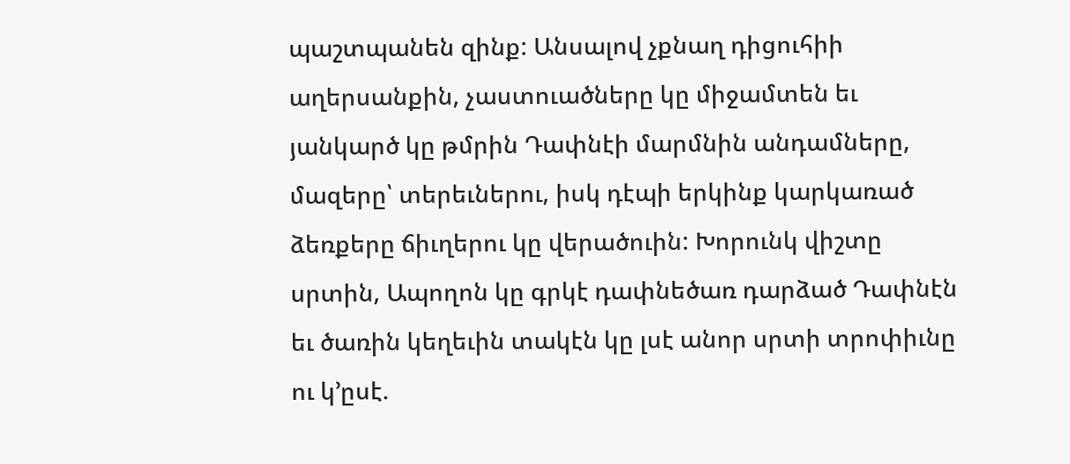պաշտպանեն զինք: Անսալով չքնաղ դիցուհիի աղերսանքին, չաստուածները կը միջամտեն եւ յանկարծ կը թմրին Դափնէի մարմնին անդամները, մազերը՝ տերեւներու, իսկ դէպի երկինք կարկառած ձեռքերը ճիւղերու կը վերածուին: Խորունկ վիշտը սրտին, Ապողոն կը գրկէ դափնեծառ դարձած Դափնէն եւ ծառին կեղեւին տակէն կը լսէ անոր սրտի տրոփիւնը ու կ’ըսէ.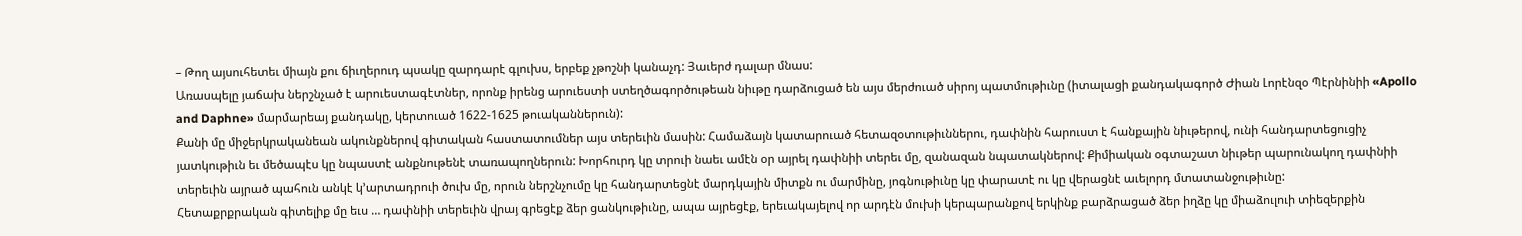– Թող այսուհետեւ միայն քու ճիւղերուդ պսակը զարդարէ գլուխս, երբեք չթոշնի կանաչդ: Յաւերժ դալար մնաս:
Առասպելը յաճախ ներշնչած է արուեստագէտներ, որոնք իրենց արուեստի ստեղծագործութեան նիւթը դարձուցած են այս մերժուած սիրոյ պատմութիւնը (իտալացի քանդակագործ Ժիան Լորէնզօ Պէրնինիի «Apollo and Daphne» մարմարեայ քանդակը, կերտուած 1622-1625 թուականներուն):
Քանի մը միջերկրականեան ակունքներով գիտական հաստատումներ այս տերեւին մասին: Համաձայն կատարուած հետազօտութիւններու, դափնին հարուստ է հանքային նիւթերով, ունի հանդարտեցուցիչ յատկութիւն եւ մեծապէս կը նպաստէ անքնութենէ տառապողներուն: Խորհուրդ կը տրուի նաեւ ամէն օր այրել դափնիի տերեւ մը, զանազան նպատակներով: Քիմիական օգտաշատ նիւթեր պարունակող դափնիի տերեւին այրած պահուն անկէ կ’արտադրուի ծուխ մը, որուն ներշնչումը կը հանդարտեցնէ մարդկային միտքն ու մարմինը, յոգնութիւնը կը փարատէ ու կը վերացնէ աւելորդ մտատանջութիւնը:
Հետաքրքրական գիտելիք մը եւս … դափնիի տերեւին վրայ գրեցէք ձեր ցանկութիւնը, ապա այրեցէք, երեւակայելով որ արդէն մուխի կերպարանքով երկինք բարձրացած ձեր իղձը կը միաձուլուի տիեզերքին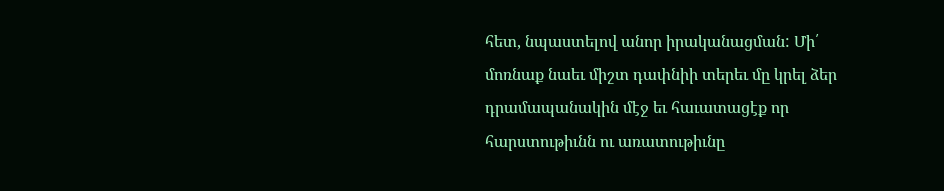հետ, նպաստելով անոր իրականացման: Մի՛ մոռնաք նաեւ միշտ դափնիի տերեւ մը կրել ձեր դրամապանակին մէջ եւ հաւատացէք որ հարստութիւնն ու առատութիւնը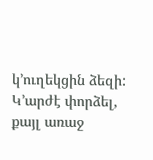կ’ուղեկցին ձեզի:
Կ’արժէ փորձել, քայլ առաջ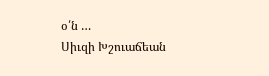օ՛ն …
Սիւզի Խշուաճեան